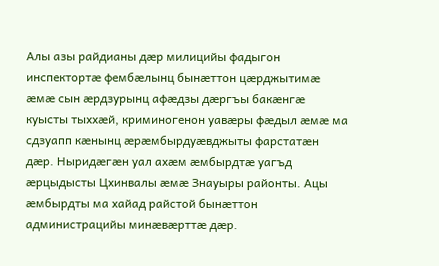Алы азы райдианы дæр милицийы фадыгон инспектортæ фембæлынц бынæттон цæрджытимæ æмæ сын æрдзурынц афæдзы дæргъы бакæнгæ куысты тыххæй, криминогенон уавæры фæдыл æмæ ма сдзуапп кæнынц æрæмбырдуæвджыты фарстатæн дæр. Ныридæгæн уал ахæм æмбырдтæ уагъд æрцыдысты Цхинвалы æмæ Знауыры районты. Ацы æмбырдты ма хайад райстой бынæттон администрацийы минæвæрттæ дæр.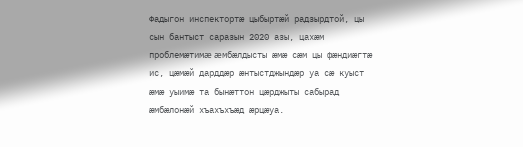Фадыгон инспектортæ цыбыртæй радзырдтой, цы сын бантыст саразын 2020 азы, цахæм проблемæтимæ æмбæлдысты æмæ сæм цы фæндиæгтæ ис, цæмæй дарддæр æнтыстджындæр уа сæ куыст æмæ уыимæ та бынæттон цæрджыты сабырад æмбæлонæй хъахъхъæд æрцæуа.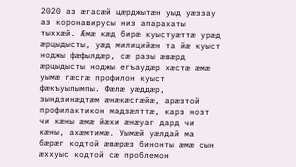2020 аз æгасæй цæрджытæн уыд уæззау аз коронавирусы низ апарахаты тыххæй. Ӕмæ кæд бирæ куыстуæттæ урæд æрцыдысты, уæд милицийæн та йæ куыст ноджы фæфылдæр, сæ разы æвæрд æрцыдысты ноджы егъаудæр хæстæ æмæ уымæ гæсгæ профилон куыст фæкъуылымпы. Фæлæ уæддæр, зындзинæдтæм æнæкæсгæйæ, арæзтой профилактикон мадзæлттæ, карз нозт чи кæны æмæ йæхи æнæуаг дард чи кæны, ахæмтимæ. Уымæй уæлдай ма бæрæг кодтой æвæрæз бинонты æмæ сын æххуыс кодтой сæ проблемон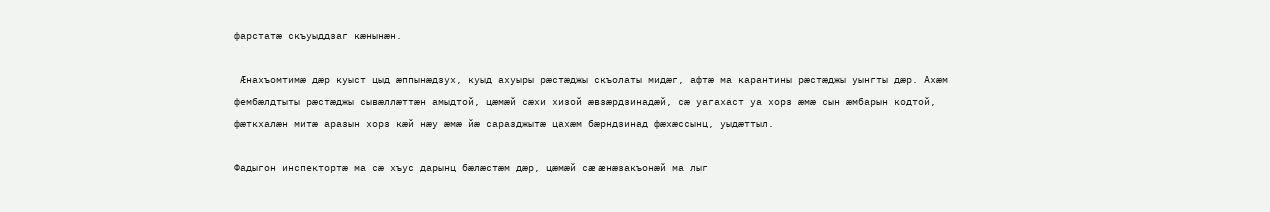фарстатæ скъуыддзаг кæнынæн.

 Ӕнахъомтимæ дæр куыст цыд æппынæдзух, куыд ахуыры рæстæджы скъолаты мидæг, афтæ ма карантины рæстæджы уынгты дæр. Ахæм фембæлдтыты рæстæджы сывæллæттæн амыдтой, цæмæй сæхи хизой æвзæрдзинадæй, сæ уагахаст уа хорз æмæ сын æмбарын кодтой, фæткхалæн митæ аразын хорз кæй нæу æмæ йæ саразджытæ цахæм бæрндзинад фæхæссынц, уыдæттыл.

Фадыгон инспектортæ ма сæ хъус дарынц бæлæстæм дæр, цæмæй сæ æнæзакъонæй ма лыг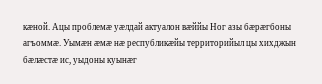кæной. Ацы проблемæ уæлдай актуалон вæййы Ног азы бæрæгбоны агъоммæ. Уымæн æмæ нæ республикæйы территорийыл цы хихджын бæлæстæ ис, уыдоны куынæг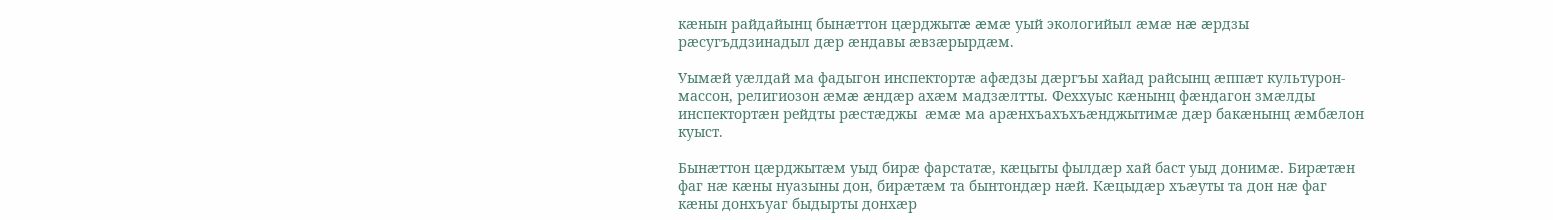кæнын райдайынц бынæттон цæрджытæ æмæ уый экологийыл æмæ нæ æрдзы рæсугъддзинадыл дæр æндавы æвзæрырдæм.

Уымæй уæлдай ма фадыгон инспектортæ афæдзы дæргъы хайад райсынц æппæт культурон-массон, религиозон æмæ æндæр ахæм мадзæлтты. Феххуыс кæнынц фæндагон змæлды инспектортæн рейдты рæстæджы  æмæ ма арæнхъахъхъæнджытимæ дæр бакæнынц æмбæлон куыст.

Бынæттон цæрджытæм уыд бирæ фарстатæ, кæцыты фылдæр хай баст уыд донимæ. Бирæтæн фаг нæ кæны нуазыны дон, бирæтæм та бынтондæр нæй. Кæцыдæр хъæуты та дон нæ фаг кæны донхъуаг быдырты донхæр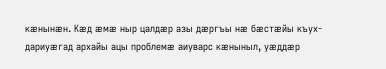кæнынæн. Кæд æмæ ныр цалдæр азы дæргъы нæ бæстæйы къух-дариуæгад архайы ацы проблемæ аиуварс кæныныл, уæддæр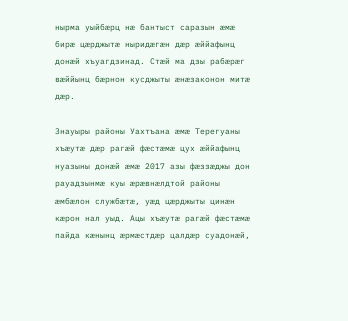нырма уыйбæрц нæ бантыст саразын æмæ бирæ цæрджытæ ныридæгæн дæр æййафынц донæй хъуагдзинад. Стæй ма дзы рабæрæг вæййынц бæрнон кусджыты æнæзаконон митæ дæр.

Знауыры районы Уахтъана æмæ Терегуаны хъæутæ дæр рагæй фæстæмæ цух æййафынц нуазыны донæй æмæ 2017 азы фæззæджы дон рауадзынмæ куы æрæвнæлдтой районы æмбæлон службæтæ, уæд цæрджыты цинæн кæрон нал уыд. Ацы хъæутæ рагæй фæстæмæ пайда кæнынц æрмæстдæр цалдæр суадонæй,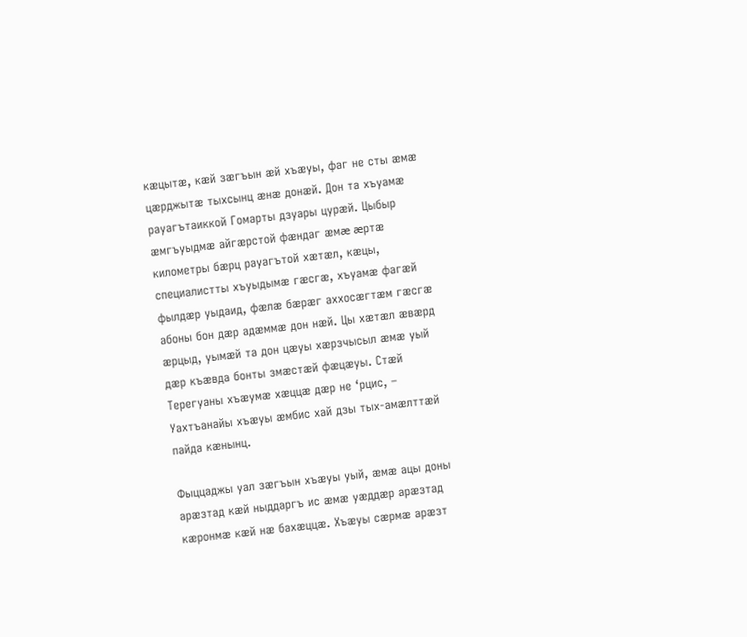кæцытæ, кæй зæгъын æй хъæуы, фаг не сты æмæ цæрджытæ тыхсынц æнæ донæй. Дон та хъуамæ рауагътаиккой Гомарты дзуары цурæй. Цыбыр æмгъуыдмæ айгæрстой фæндаг æмæ æртæ километры бæрц рауагътой хæтæл, кæцы, специалистты хъуыдымæ гæсгæ, хъуамæ фагæй фылдæр уыдаид, фæлæ бæрæг аххосæгтæм гæсгæ абоны бон дæр адæммæ дон нæй. Цы хæтæл æвæрд æрцыд, уымæй та дон цæуы хæрзчысыл æмæ уый дæр къæвда бонты змæстæй фæцæуы. Стæй Терегуаны хъæумæ хæццæ дæр не ‘рцис, – Уахтъанайы хъæуы æмбис хай дзы тых-амæлттæй пайда кæнынц.

Фыццаджы уал зæгъын хъæуы уый, æмæ ацы доны арæзтад кæй ныддаргъ ис æмæ уæддæр арæзтад кæронмæ кæй нæ бахæццæ. Хъæуы сæрмæ арæзт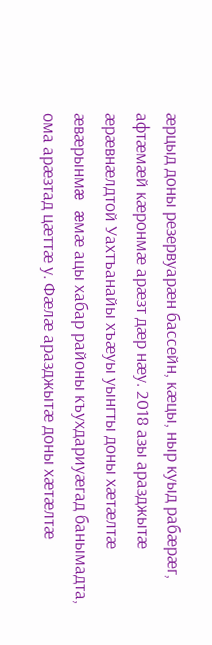æрцыд доны резервуарæн бассейн, кæцы, ныр куыд рабæрæг, афтæмæй кæронмæ арæзт дæр нæу. 2018 азы аразджытæ æрæвнæлдтой Уахтъанайы хъæуы уынгты доны хæтæлтæ æвæрынмæ æмæ ацы хабар районы къухдариуæгад банымадта, ома арæзтад цæттæ у. Фæлæ аразджытæ доны хæтæлтæ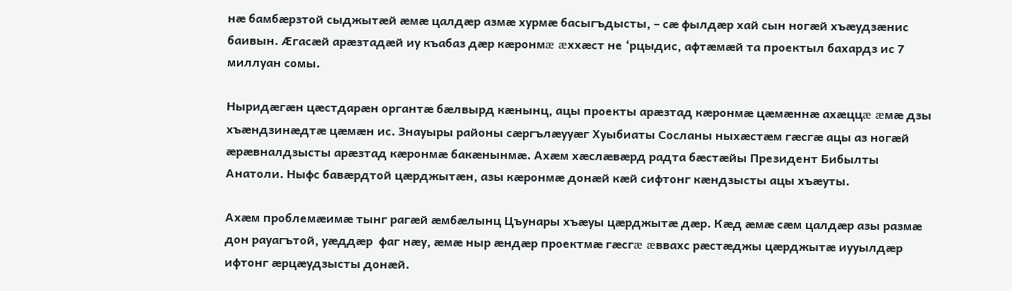нæ бамбæрзтой сыджытæй æмæ цалдæр азмæ хурмæ басыгъдысты, – сæ фылдæр хай сын ногæй хъæудзæнис баивын. Ӕгасæй арæзтадæй иу къабаз дæр кæронмæ æххæст не ‘рцыдис, афтæмæй та проектыл бахардз ис 7 миллуан сомы.

Ныридæгæн цæстдарæн органтæ бæлвырд кæнынц, ацы проекты арæзтад кæронмæ цæмæннæ ахæццæ æмæ дзы хъæндзинæдтæ цæмæн ис. Знауыры районы сæргълæууæг Хуыбиаты Сосланы ныхæстæм гæсгæ ацы аз ногæй æрæвналдзысты арæзтад кæронмæ бакæнынмæ. Ахæм хæслæвæрд радта бæстæйы Президент Бибылты Анатоли. Ныфс бавæрдтой цæрджытæн, азы кæронмæ донæй кæй сифтонг кæндзысты ацы хъæуты.

Ахæм проблемæимæ тынг рагæй æмбæлынц Цъунары хъæуы цæрджытæ дæр. Кæд æмæ сæм цалдæр азы размæ дон рауагътой, уæддæр  фаг нæу, æмæ ныр æндæр проектмæ гæсгæ æввахс рæстæджы цæрджытæ иууылдæр ифтонг æрцæудзысты донæй.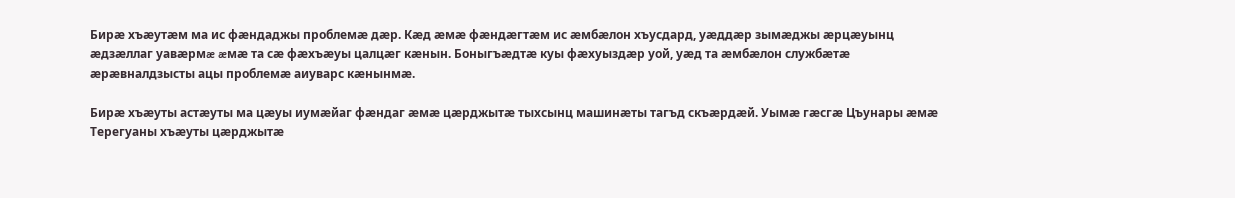Бирæ хъæутæм ма ис фæндаджы проблемæ дæр. Кæд æмæ фæндæгтæм ис æмбæлон хъусдард, уæддæр зымæджы æрцæуынц æдзæллаг уавæрмæ æмæ та сæ фæхъæуы цалцæг кæнын. Боныгъæдтæ куы фæхуыздæр уой, уæд та æмбæлон службæтæ æрæвналдзысты ацы проблемæ аиуварс кæнынмæ.

Бирæ хъæуты астæуты ма цæуы иумæйаг фæндаг æмæ цæрджытæ тыхсынц машинæты тагъд скъæрдæй. Уымæ гæсгæ Цъунары æмæ Терегуаны хъæуты цæрджытæ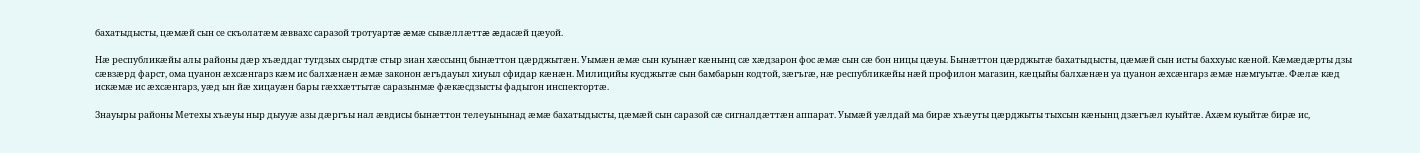бахатыдысты, цæмæй сын се скъолатæм æввахс саразой тротуартæ æмæ сывæллæттæ æдасæй цæуой.

Нæ республикæйы алы районы дæр хъæддаг тугдзых сырдтæ стыр зиан хæссынц бынæттон цæрджытæн. Уымæн æмæ сын куынæг кæнынц сæ хæдзарон фос æмæ сын сæ бон ницы цæуы. Бынæттон цæрджытæ бахатыдысты, цæмæй сын исты баххуыс кæной. Кæмæдæрты дзы сæвзæрд фарст, ома цуанон æхсæнгарз кæм ис балхæнæн æмæ законон æгъдауыл хиуыл сфидар кæнæн. Милицийы кусджытæ сын бамбарын кодтой, зæгъгæ, нæ республикæйы нæй профилон магазин, кæцыйы балхæнæн уа цуанон æхсæнгарз æмæ нæмгуытæ. Фæлæ кæд искæмæ ис æхсæнгарз, уæд ын йæ хицауæн бары гæххæттытæ саразынмæ фæкæсдзысты фадыгон инспектортæ.

Знауыры районы Метехы хъæуы ныр дыууæ азы дæргъы нал æвдисы бынæттон телеуынынад æмæ бахатыдысты, цæмæй сын саразой сæ сигналдæттæн аппарат. Уымæй уæлдай ма бирæ хъæуты цæрджыты тыхсын кæнынц дзæгъæл куыйтæ. Ахæм куыйтæ бирæ ис,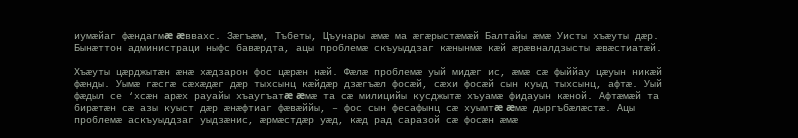иумæйаг фæндагмæ æввахс. Зæгъæм, Тъбеты, Цъунары æмæ ма æгæрыстæмæй Балтайы æмæ Уисты хъæуты дæр. Бынæттон администраци ныфс бавæрдта, ацы проблемæ скъуыддзаг кæнынмæ кæй æрæвналдзысты æвæстиатæй.

Хъæуты цæрджытæн æнæ хæдзарон фос цæрæн нæй. Фæлæ проблемæ уый мидæг ис, æмæ сæ фыййау цæуын никæй фæнды. Уымæ гæсгæ сæхæдæг дæр тыхсынц кæйдæр дзæгъæл фосæй, сæхи фосæй сын куыд тыхсынц, афтæ. Уый фæдыл се ‘хсæн арæх рауайы хъаугъатæ æмæ та сæ милицийы кусджытæ хъуамæ фидауын кæной. Афтæмæй та бирæтæн сæ азы куыст дæр æнæфтиаг фæвæййы, – фос сын фесафынц сæ хуымтæ æмæ дыргъбæлæстæ. Ацы проблемæ аскъуыддзаг уыдзæнис, æрмæстдæр уæд, кæд рад саразой сæ фосæн æмæ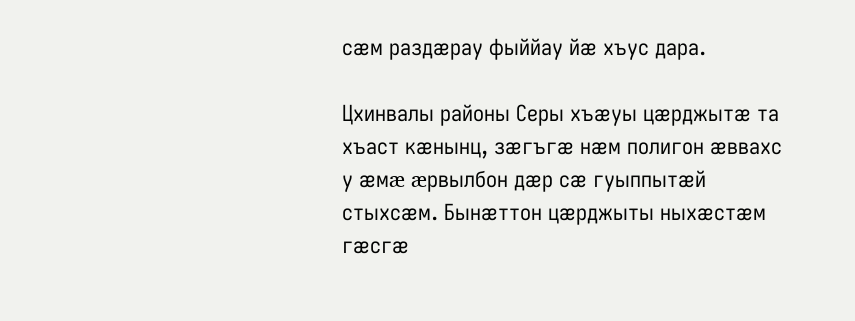сæм раздæрау фыййау йæ хъус дара.

Цхинвалы районы Серы хъæуы цæрджытæ та хъаст кæнынц, зæгъгæ нæм полигон æввахс у æмæ æрвылбон дæр сæ гуыппытæй стыхсæм. Бынæттон цæрджыты ныхæстæм гæсгæ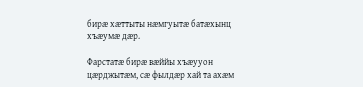бирæ хæттыты нæмгуытæ батæхынц хъæумæ дæр.

Фарстатæ бирæ вæййы хъæууон цæрджытæм, сæ фылдæр хай та ахæм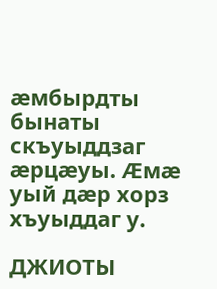æмбырдты бынаты скъуыддзаг æрцæуы. Æмæ уый дæр хорз хъуыддаг у.

ДЖИОТЫ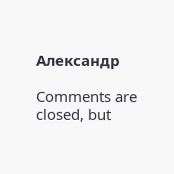Александр

Comments are closed, but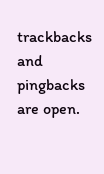trackbacks and pingbacks are open.